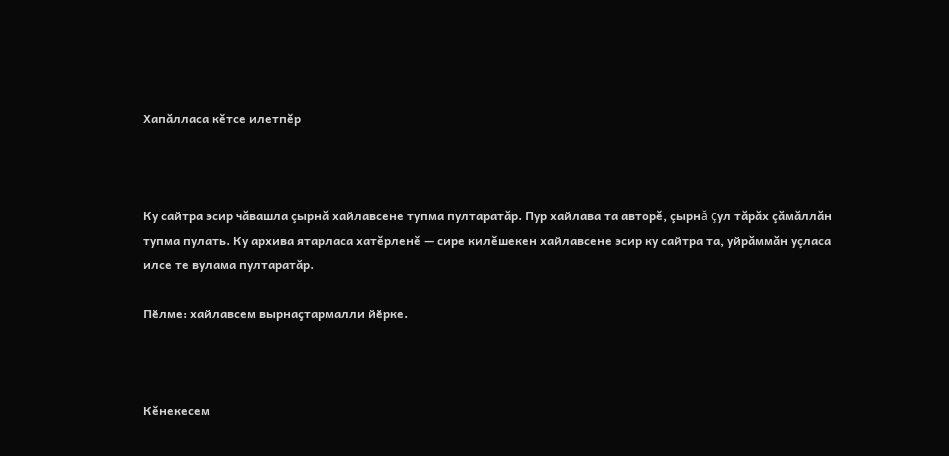Хапăлласа кĕтсе илетпĕр



Ку сайтра эсир чăвашла çырнă хайлавсене тупма пултаратăр. Пур хайлава та авторĕ, çырнă çул тăрăх çăмăллăн тупма пулать. Ку архива ятарласа хатĕрленĕ — сире килĕшекен хайлавсене эсир ку сайтра та, уйрăммăн уçласа илсе те вулама пултаратăр.

Пӗлме: хайлавсем вырнаҫтармалли йӗрке.



Кĕнекесем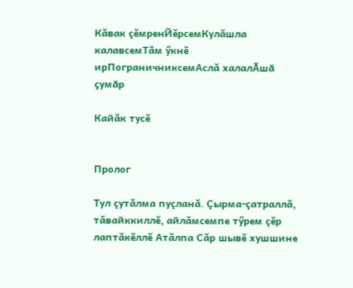Кăвак çĕмренЙĕрсемКулăшла калавсемТăм ӳкнĕ ирПограничниксемАслă халалӐшӑ ҫумӑр

Кайăк тусĕ


Пролог

Тул çутăлма пуçланă. Çырма-çатраллă, тăвайккиллĕ, айлăмсемпе тӳрем çĕр лаптăкĕллĕ Атăлпа Сăр шывĕ хушшине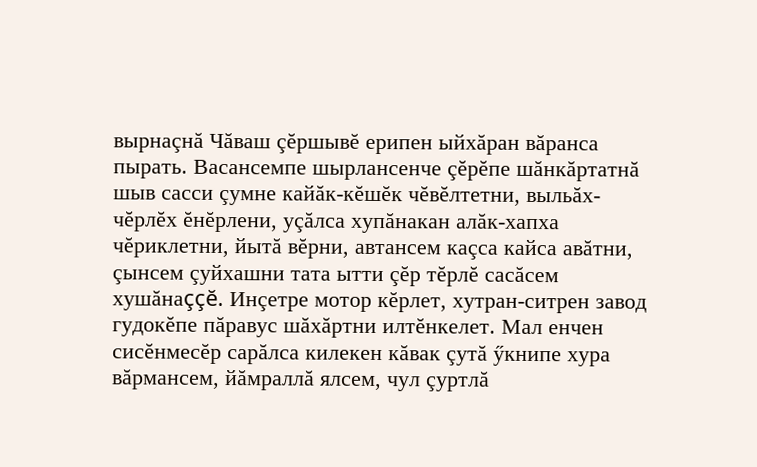вырнаçнă Чăваш çĕршывĕ ерипен ыйхăран вăранса пырать. Васансемпе шырлансенче çĕрĕпе шăнкăртатнă шыв сасси çумне кайăк-кĕшĕк чĕвĕлтетни, выльăх-чĕрлĕх ĕнĕрлени, уçăлса хупăнакан алăк-хапха чĕриклетни, йытă вĕрни, автансем каçса кайса авăтни, çынсем çуйхашни тата ытти çĕр тĕрлĕ сасăсем хушăнаççĕ. Инçетре мотор кĕрлет, хутран-ситрен завод гудокĕпе пăравус шăхăртни илтĕнкелет. Мал енчен сисĕнмесĕр сарăлса килекен кăвак çутă ӳкнипе хура вăрмансем, йăмраллă ялсем, чул çуртлă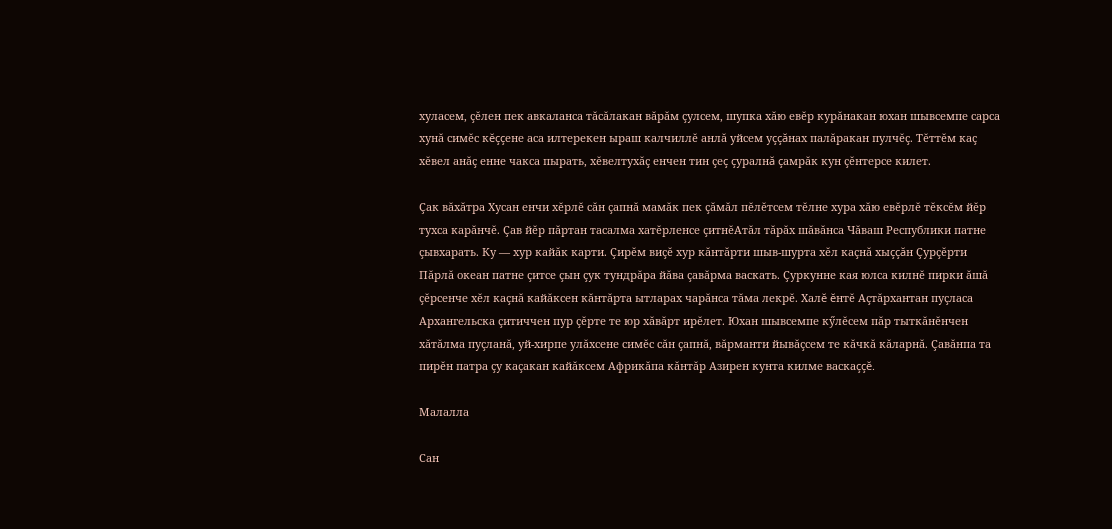хуласем, çĕлен пек авкаланса тăсăлакан вăрăм çулсем, шупка хăю евĕр курăнакан юхан шывсемпе сарса хунă симĕс кĕççене аса илтерекен ыраш калчиллĕ анлă уйсем уççăнах палăракан пулчĕç. Тĕттĕм каç хĕвел анăç енне чакса пырать, хĕвелтухăç енчен тин çеç çуралнă çамрăк кун çĕнтерсе килет.

Çак вăхăтра Хусан енчи хĕрлĕ сăн çапнă мамăк пек çăмăл пĕлĕтсем тĕлне хура хăю евĕрлĕ тĕксĕм йĕр тухса карăнчĕ. Çав йĕр пăртан тасалма хатĕрленсе çитнĕАтăл тăрăх шăвăнса Чăваш Республики патне çывхарать. Ку — хур кайăк карти. Çирĕм виçĕ хур кăнтăрти шыв-шурта хĕл каçнă хыççăн Çурçĕрти Пăрлă океан патне çитсе çын çук тундрăра йăва çавăрма васкать. Çуркунне кая юлса килнĕ пирки ăшă çĕрсенче хĕл каçнă кайăксен кăнтăрта ытларах чарăнса тăма лекрĕ. Халĕ ĕнтĕ Аçтăрхантан пуçласа Архангельска çитиччен пур çĕрте те юр хăвăрт ирĕлет. Юхан шывсемпе кӳлĕсем пăр тыткăнĕнчен хăтăлма пуçланă, уй-хирпе улăхсене симĕс сăн çапнă, вăрманти йывăçсем те кăчкă кăларнă. Çавăнпа та пирĕн патра çу каçакан кайăксем Африкăпа кăнтăр Азирен кунта килме васкаççĕ.

Малалла

Сан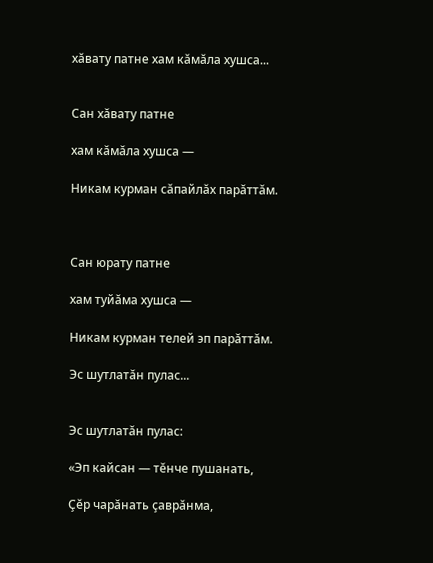хăвату патне хам кăмăла хушса...


Сан хăвату патне

хам кăмăла хушса —

Никам курман сăпайлăх парăттăм.



Сан юрату патне

хам туйăма хушса —

Никам курман телей эп парăттăм.

Эс шутлатăн пулас...


Эс шутлатăн пулас:

«Эп кайсан — тĕнче пушанать,

Çĕр чарăнать çаврăнма,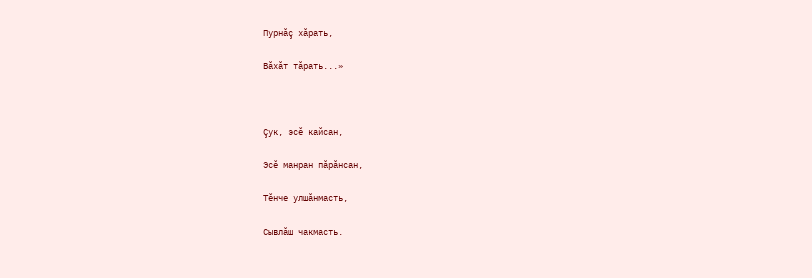Пурнăç хăрать,

Вăхăт тăрать...»



Çук, эсĕ кайсан,

Эсĕ манран пăрăнсан,

Тĕнче улшăнмасть,

Сывлăш чакмасть.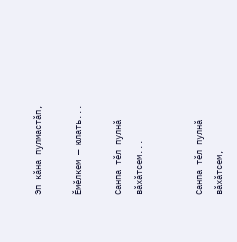Эп кăна пулмастăп,

Ĕмĕлкем — юлать...

Санпа тĕл пулнă вăхăтсем...


Санпа тĕл пулнă вăхăтсем,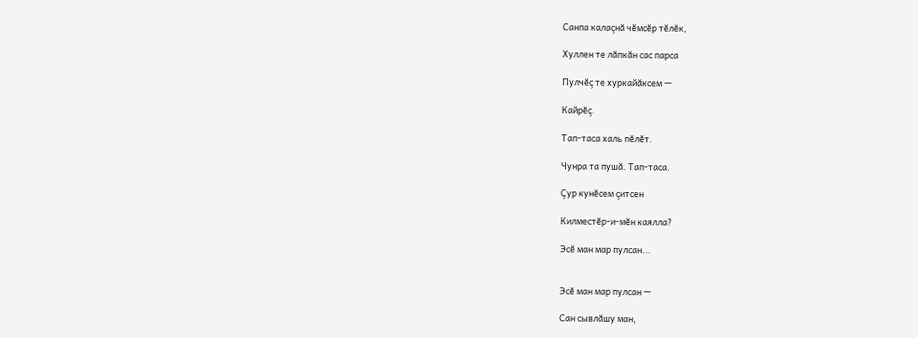Санпа калаçнă чĕмсĕр тĕлĕк,

Хуллен те лăпкăн сас парса

Пулчĕç те хуркайăксем —

Кайрĕç.

Тап-таса халь пĕлĕт.

Чунра та пушă. Тап-таса.

Çур кунĕсем çитсен

Килместĕр-и-мĕн каялла?

Эсĕ ман мар пулсан...


Эсĕ ман мар пулсан —

Сан сывлăшу ман,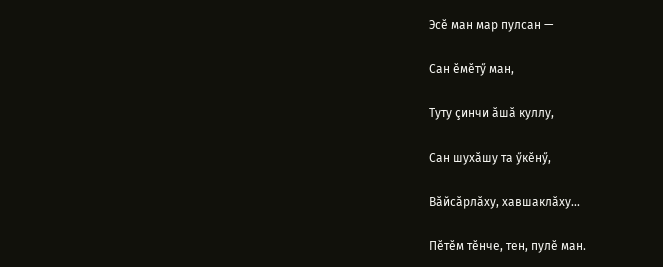Эсĕ ман мар пулсан —

Сан ĕмĕтӳ ман,

Туту çинчи ăшă куллу,

Сан шухăшу та ӳкĕнӳ,

Вăйсăрлăху, хавшаклăху...

Пĕтĕм тĕнче, тен, пулĕ ман.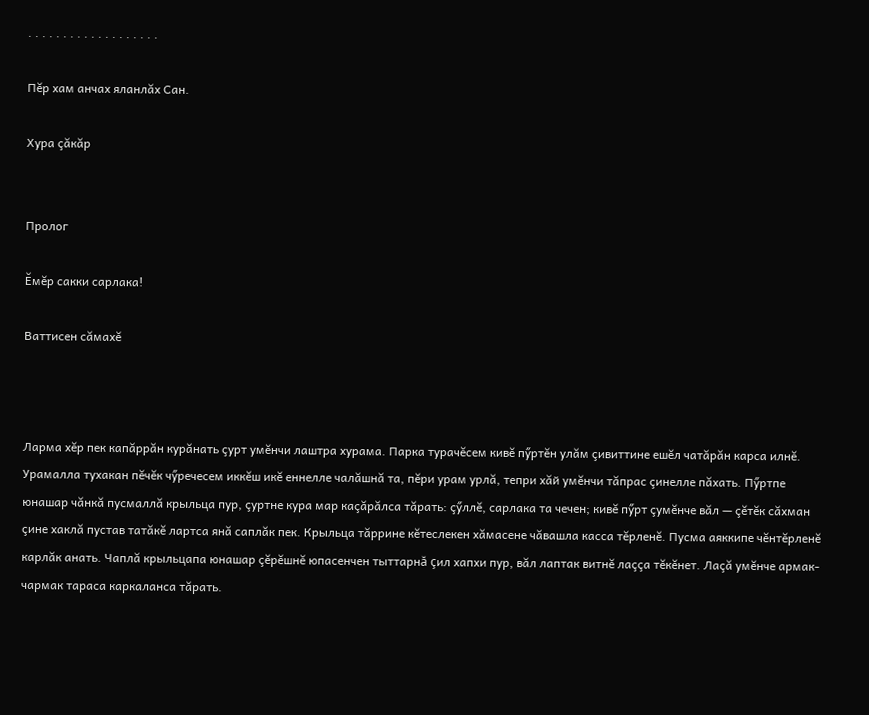. . . . . . . . . . . . . . . . . . .

Пĕр хам анчах яланлăх Сан.

Хура çăкăр


Пролог

Ĕмĕр сакки сарлака!

Ваттисен сăмахĕ



Ларма хĕр пек капăррăн курăнать çурт умĕнчи лаштра хурама. Парка турачĕсем кивĕ пӳртĕн улăм çивиттине ешĕл чатăрăн карса илнĕ. Урамалла тухакан пĕчĕк чӳречесем иккĕш икĕ еннелле чалăшнă та, пĕри урам урлă, тепри хăй умĕнчи тăпрас çинелле пăхать. Пӳртпе юнашар чăнкă пусмаллă крыльца пур, çуртне кура мар каçăрăлса тăрать: çӳллĕ, сарлака та чечен; кивĕ пӳрт çумĕнче вăл — çĕтĕк сăхман çине хаклă пустав татăкĕ лартса янă саплăк пек. Крыльца тăррине кĕтеслекен хăмасене чăвашла касса тĕрленĕ. Пусма аяккипе чĕнтĕрленĕ карлăк анать. Чаплă крыльцапа юнашар çĕрĕшнĕ юпасенчен тыттарнă çил хапхи пур, вăл лаптак витнĕ лаççа тĕкĕнет. Лаçă умĕнче армак-чармак тараса каркаланса тăрать.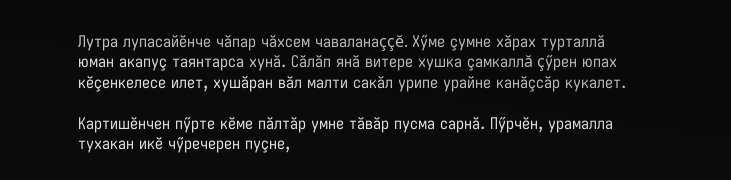Лутра лупасайĕнче чăпар чăхсем чаваланаççĕ. Хӳме çумне хăрах турталлă юман акапуç таянтарса хунă. Сăлăп янă витере хушка çамкаллă çӳрен юпах кĕçенкелесе илет, хушăран вăл малти сакăл урипе урайне канăçсăр кукалет.

Картишĕнчен пӳрте кĕме пăлтăр умне тăвăр пусма сарнă. Пӳрчĕн, урамалла тухакан икĕ чӳречерен пуçне,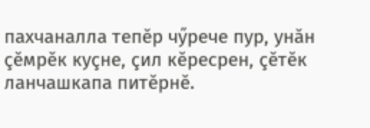пахчаналла тепĕр чӳрече пур, унăн çĕмрĕк куçне, çил кĕресрен, çĕтĕк ланчашкапа питĕрнĕ.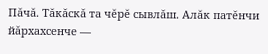Пăчă. Тăкăскă та чĕрĕ сывлăш. Алăк патĕнчи йăрхахсенче —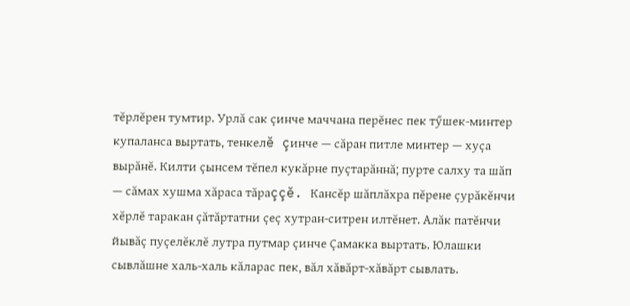тĕрлĕрен тумтир. Урлă сак çинче маччана перĕнес пек тӳшек-минтер купаланса выртать, тенкелĕ çинче — сăран питле минтер — хуçа вырăнĕ. Килти çынсем тĕпел кукăрне пуçтарăннă; пурте салху та шăп — сăмах хушма хăраса тăраççĕ. Кансĕр шăплăхра пĕрене çурăкĕнчи хĕрлĕ таракан çăтăртатни çеç хутран-ситрен илтĕнет. Алăк патĕнчи йывăç пуçелĕклĕ лутра путмар çинче Çамакка выртать. Юлашки сывлăшне халь-халь кăларас пек, вăл хăвăрт-хăвăрт сывлать.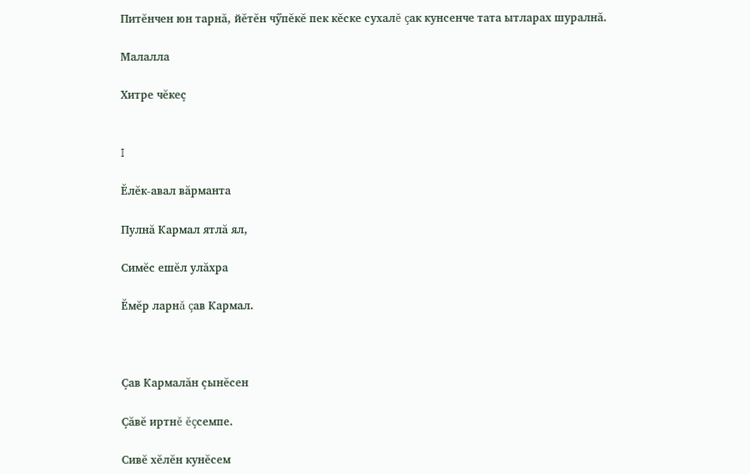Питĕнчен юн тарнă, йĕтĕн чӳпĕкĕ пек кĕске сухалĕ çак кунсенче тата ытларах шуралнă.

Малалла

Хитре чĕкеç


I

Ĕлĕк-авал вăрманта

Пулнă Кармал ятлă ял,

Симĕс ешĕл улăхра

Ĕмĕр ларнă çав Кармал.



Çав Кармалăн çынĕсен

Çăвĕ иртнĕ ĕçсемпе.

Сивĕ хĕлĕн кунĕсем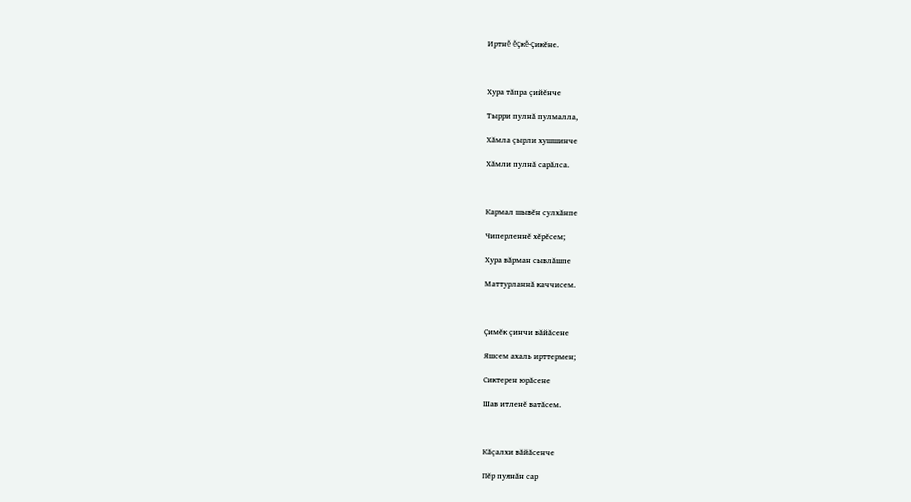Иртнĕ ĕçкĕ-çикĕне.



Хура тăпра çийĕнче

Тырри пулнă пулмалла,

Хăмла çырли хушшинче

Хăмли пулнă сарăлса.



Кармал шывĕн сулхăнпе

Чиперленнĕ хĕрĕсем;

Хура вăрман сывлăшпе

Маттурланнă каччисем.



Çимĕк çинчи вăйăсене

Яшсем ахаль ирттермен;

Сиктерен юрăсене

Шав итленĕ ватăсем.



Кăçалхи вăйăсенче

Пĕр пуянăн сар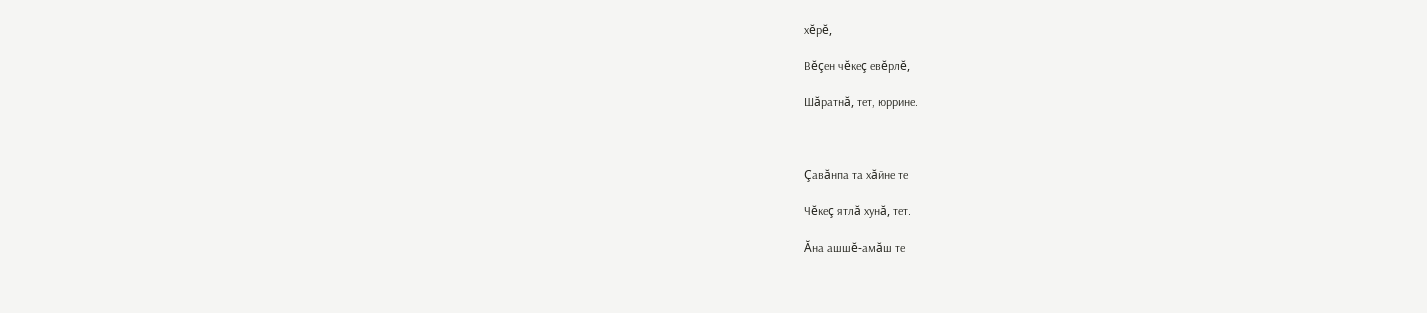хĕрĕ,

Вĕçен чĕкеç евĕрлĕ,

Шăратнă, тет, юррине.



Çавăнпа та хăйне те

Чĕкеç ятлă хунă, тет.

Ăна ашшĕ-амăш те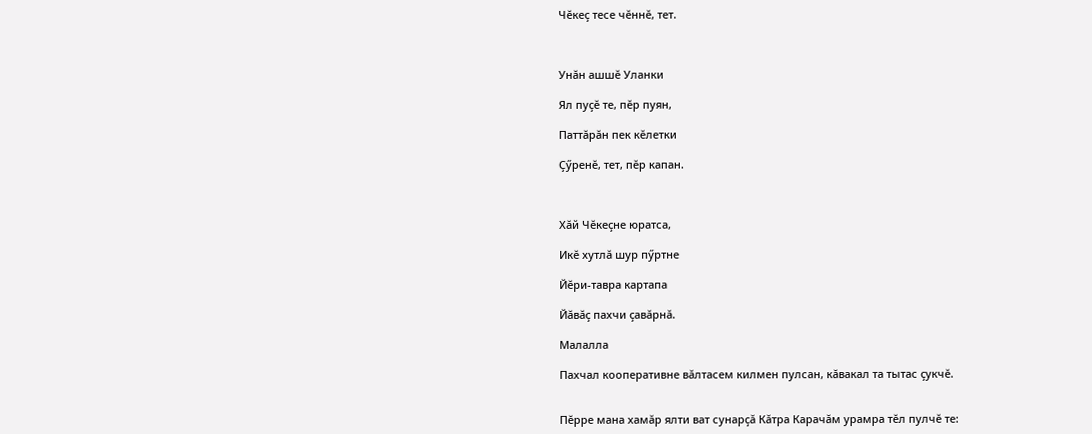Чĕкеç тесе чĕннĕ, тет.



Унăн ашшĕ Уланки

Ял пуçĕ те, пĕр пуян,

Паттăрăн пек кĕлетки

Çӳренĕ, тет, пĕр капан.



Хăй Чĕкеçне юратса,

Икĕ хутлă шур пӳртне

Йĕри-тавра картапа

Йăвăç пахчи çавăрнă.

Малалла

Пахчал кооперативне вăлтасем килмен пулсан, кăвакал та тытас çукчĕ.


Пĕрре мана хамăр ялти ват сунарçă Кăтра Карачăм урамра тĕл пулчĕ те: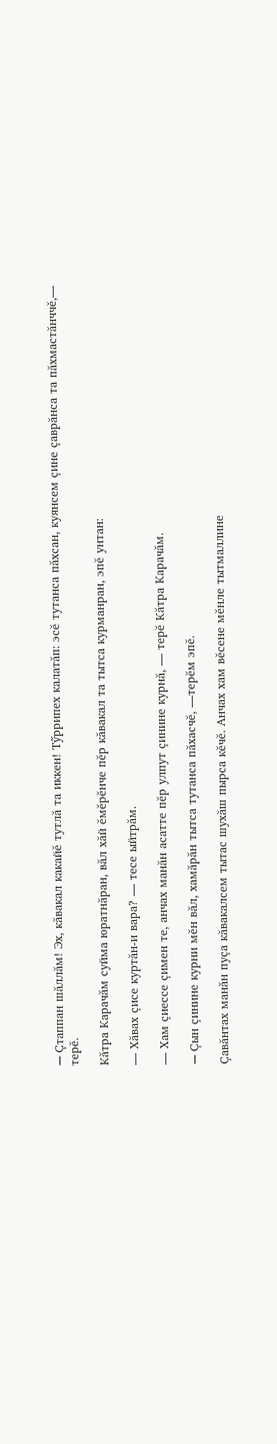— Çтаппан шăллăм! Эх, кăвакал какайĕ тутлă та иккен! Тӳррипех калатăп: эсĕ тутанса пăхсан, куянсем çине çаврăнса та пăхмастăнччĕ,— терĕ.

Кăтра Карачăм суйма юратнăран, вăл хăй ĕмĕрĕнче пĕр кăвакал та тытса курманран, эпĕ унтан:

— Хăвах çисе куртăн-и вара? — тесе ыйтрăм.

— Хам çиессе çимен те, анчах манăн асатте пĕр улпут çинине курнă, — терĕ Кăтра Карачăм.

— Çын çинине курни мĕн вăл, хамăрăн тытса тутанса пăхасчĕ, —терĕм эпĕ.

Çавăнтах манăн пуçа кăвакалсем тытас шухăш пырса кĕчĕ. Анчах хам вĕсене мĕнле тытмаллине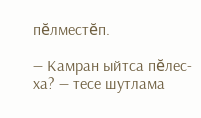пĕлместĕп.

— Камран ыйтса пĕлес-ха? — тесе шутлама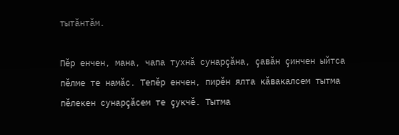тытăнтăм.

Пĕр енчен, мана, чапа тухнă сунарçăна, çавăн çинчен ыйтса пĕлме те намăс. Тепĕр енчен, пирĕн ялта кăвакалсем тытма пĕлекен сунарçăсем те çукчĕ. Тытма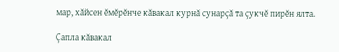мар, хăйсен ĕмĕрĕнче кăвакал курнă сунарçă та çукчĕ пирĕн ялта.

Çапла кăвакал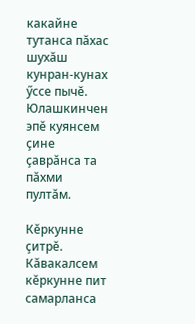какайне тутанса пăхас шухăш кунран-кунах ӳссе пычĕ. Юлашкинчен эпĕ куянсем çине çаврăнса та пăхми пултăм.

Кĕркунне çитрĕ. Кăвакалсем кĕркунне пит самарланса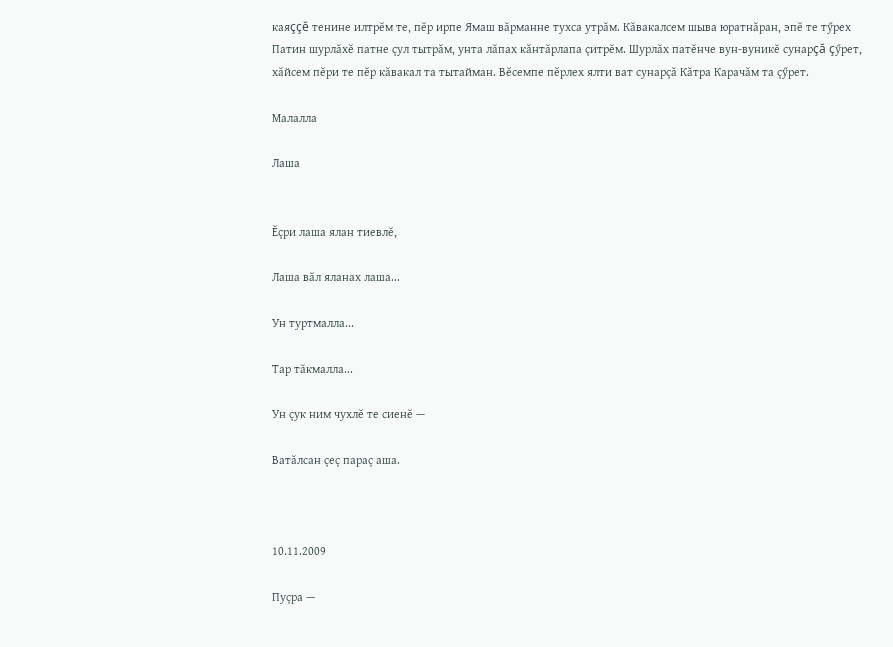каяççĕ тенине илтрĕм те, пĕр ирпе Ямаш вăрманне тухса утрăм. Кăвакалсем шыва юратнăран, эпĕ те тӳрех Патин шурлăхĕ патне çул тытрăм, унта лăпах кăнтăрлапа çитрĕм. Шурлăх патĕнче вун-вуникĕ сунарçă çӳрет, хăйсем пĕри те пĕр кăвакал та тытайман. Вĕсемпе пĕрлех ялти ват сунарçă Кăтра Карачăм та çӳрет.

Малалла

Лаша


Ĕçри лаша ялан тиевлĕ,

Лаша вăл яланах лаша...

Ун туртмалла...

Тар тăкмалла...

Ун çук ним чухлĕ те сиенĕ —

Ватăлсан çеç параç аша.



10.11.2009

Пуçра —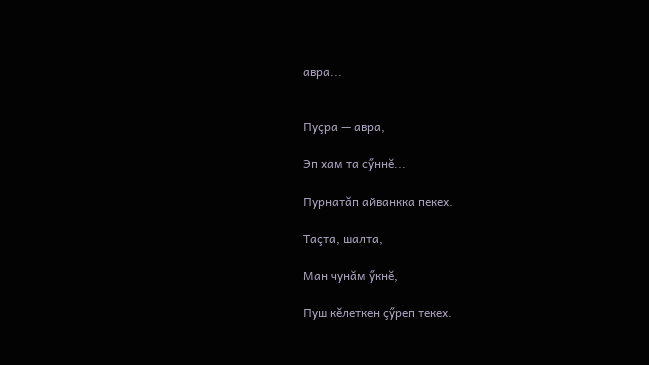авра...


Пуçра — авра,

Эп хам та сӳннĕ...

Пурнатăп айванкка пекех.

Таçта, шалта,

Ман чунăм ӳкнĕ,

Пуш кĕлеткен çӳреп текех.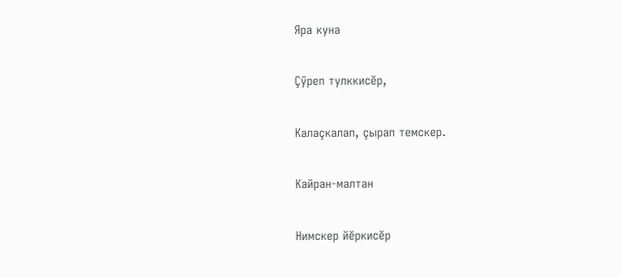Яра куна

Çӳреп тулккисĕр,

Калаçкалап, çырап темскер.

Кайран-малтан

Нимскер йĕркисĕр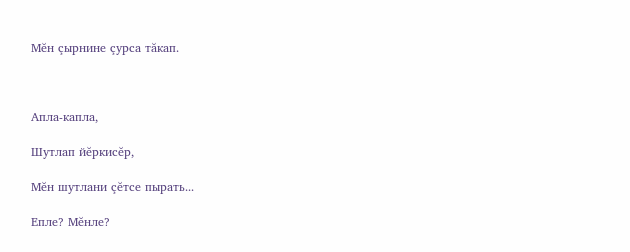Мĕн çырнине çурса тăкап.



Апла-капла,

Шутлап йĕркисĕр,

Мĕн шутлани çĕтсе пырать...

Епле? Мĕнле?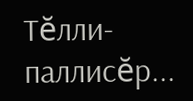Тĕлли-паллисĕр...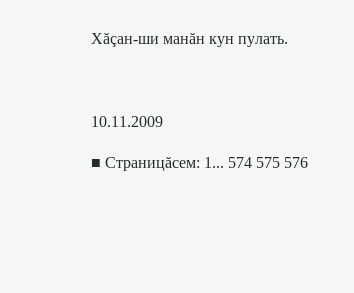Хăçан-ши манăн кун пулать.



10.11.2009

■ Страницăсем: 1... 574 575 576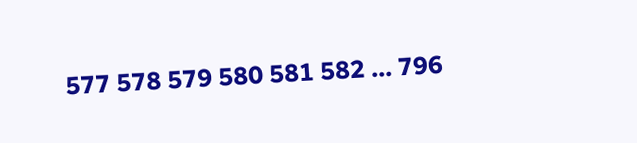577 578 579 580 581 582 ... 796